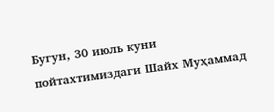Бугун, 30 июль куни пойтахтимиздаги Шайх Муҳаммад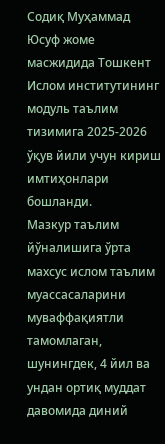Содиқ Муҳаммад Юсуф жоме масжидида Тошкент Ислом институтининг модуль таълим тизимига 2025-2026 ўқув йили учун кириш имтиҳонлари бошланди.
Мазкур таълим йўналишига ўрта махсус ислом таълим муассасаларини муваффақиятли тамомлаган, шунингдек, 4 йил ва ундан ортиқ муддат давомида диний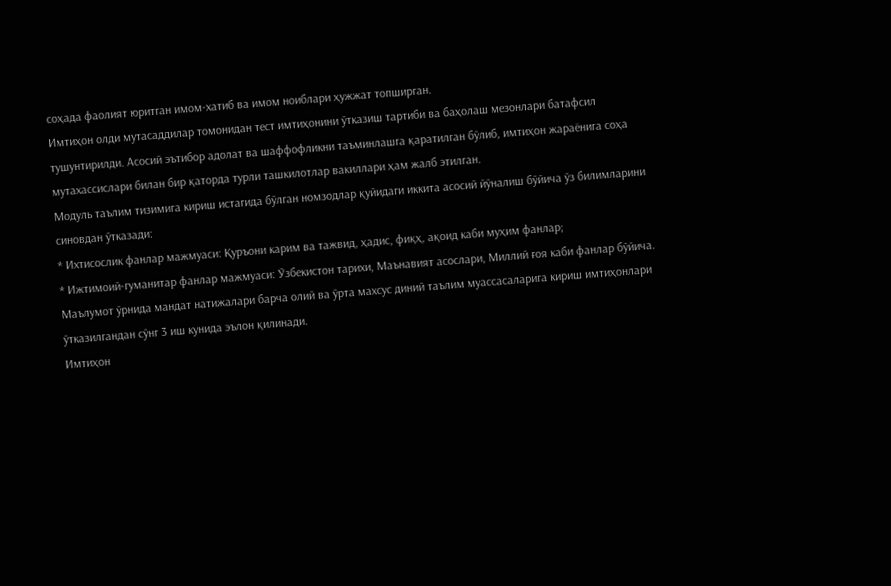соҳада фаолият юритган имом-хатиб ва имом ноиблари ҳужжат топширган.
Имтиҳон олди мутасаддилар томонидан тест имтиҳонини ўтказиш тартиби ва баҳолаш мезонлари батафсил тушунтирилди. Асосий эътибор адолат ва шаффофликни таъминлашга қаратилган бўлиб, имтиҳон жараёнига соҳа мутахассислари билан бир қаторда турли ташкилотлар вакиллари ҳам жалб этилган.
Модуль таълим тизимига кириш истагида бўлган номзодлар қуйидаги иккита асосий йўналиш бўйича ўз билимларини синовдан ўтказади:
* Ихтисослик фанлар мажмуаси: Қуръони карим ва тажвид, ҳадис, фиқҳ, ақоид каби муҳим фанлар;
* Ижтимоий-гуманитар фанлар мажмуаси: Ўзбекистон тарихи, Маънавият асослари, Миллий ғоя каби фанлар бўйича.
Маълумот ўрнида мандат натижалари барча олий ва ўрта махсус диний таълим муассасаларига кириш имтиҳонлари ўтказилгандан сўнг 3 иш кунида эълон қилинади.
Имтиҳон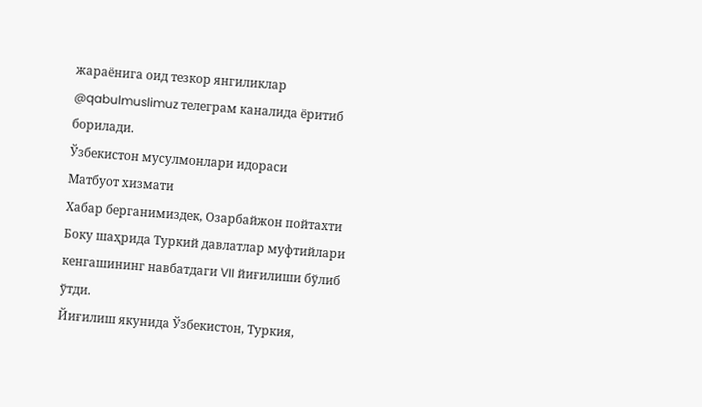жараёнига оид тезкор янгиликлар @qabulmuslimuz телеграм каналида ёритиб борилади.
Ўзбекистон мусулмонлари идораси
Матбуот хизмати
Хабар берганимиздек, Озарбайжон пойтахти Боку шаҳрида Туркий давлатлар муфтийлари кенгашининг навбатдаги VII йиғилиши бўлиб ўтди.
Йиғилиш якунида Ўзбекистон, Туркия,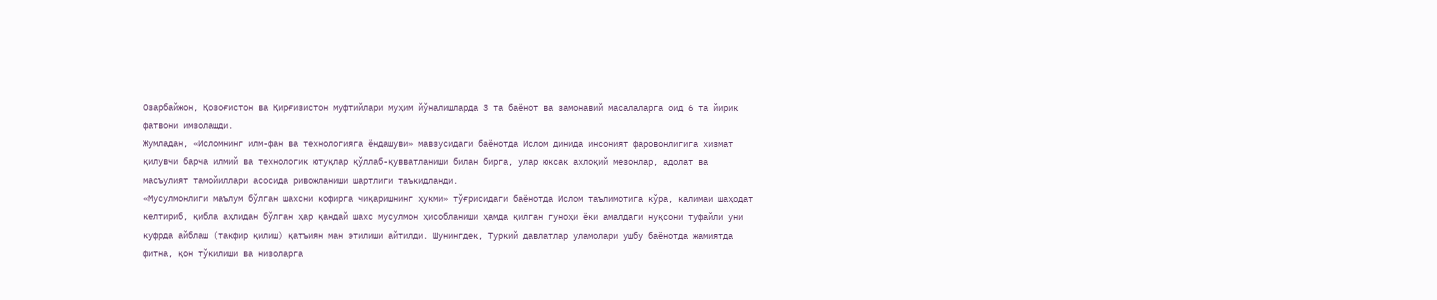Озарбайжон, Қозоғистон ва Қирғизистон муфтийлари муҳим йўналишларда 3 та баёнот ва замонавий масалаларга оид 6 та йирик фатвони имзолашди.
Жумладан, «Исломнинг илм-фан ва технологияга ёндашуви» мавзусидаги баёнотда Ислом динида инсоният фаровонлигига хизмат қилувчи барча илмий ва технологик ютуқлар қўллаб-қувватланиши билан бирга, улар юксак ахлоқий мезонлар, адолат ва масъулият тамойиллари асосида ривожланиши шартлиги таъкидланди.
«Мусулмонлиги маълум бўлган шахсни кофирга чиқаришнинг ҳукми» тўғрисидаги баёнотда Ислом таълимотига кўра, калимаи шаҳодат келтириб, қибла аҳлидан бўлган ҳар қандай шахс мусулмон ҳисобланиши ҳамда қилган гуноҳи ёки амалдаги нуқсони туфайли уни куфрда айблаш (такфир қилиш) қатъиян ман этилиши айтилди. Шунингдек, Туркий давлатлар уламолари ушбу баёнотда жамиятда фитна, қон тўкилиши ва низоларга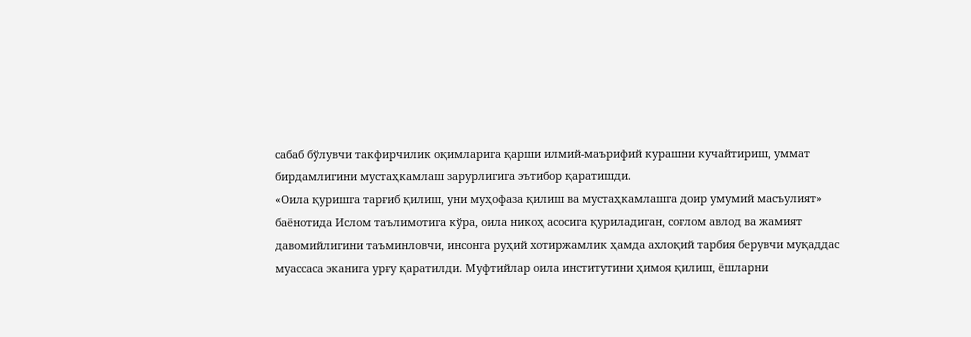сабаб бўлувчи такфирчилик оқимларига қарши илмий-маърифий курашни кучайтириш, уммат бирдамлигини мустаҳкамлаш зарурлигига эътибор қаратишди.
«Оила қуришга тарғиб қилиш, уни муҳофаза қилиш ва мустаҳкамлашга доир умумий масъулият» баёнотида Ислом таълимотига кўра, оила никоҳ асосига қуриладиган, соғлом авлод ва жамият давомийлигини таъминловчи, инсонга руҳий хотиржамлик ҳамда ахлоқий тарбия берувчи муқаддас муассаса эканига урғу қаратилди. Муфтийлар оила институтини ҳимоя қилиш, ёшларни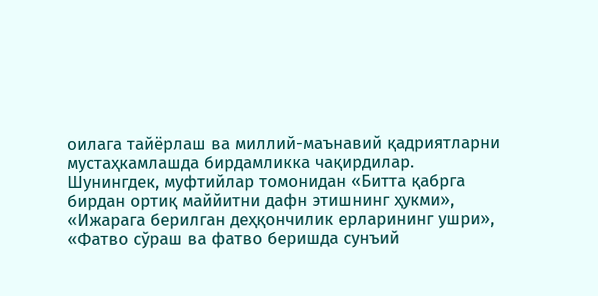оилага тайёрлаш ва миллий-маънавий қадриятларни мустаҳкамлашда бирдамликка чақирдилар.
Шунингдек, муфтийлар томонидан «Битта қабрга бирдан ортиқ маййитни дафн этишнинг ҳукми», «Ижарага берилган деҳқончилик ерларининг ушри», «Фатво сўраш ва фатво беришда сунъий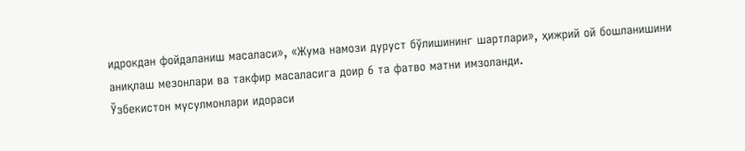идрокдан фойдаланиш масаласи», «Жума намози дуруст бўлишининг шартлари», ҳижрий ой бошланишини аниқлаш мезонлари ва такфир масаласига доир 6 та фатво матни имзоланди.
Ўзбекистон мусулмонлари идораси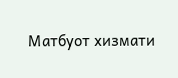Матбуот хизмати